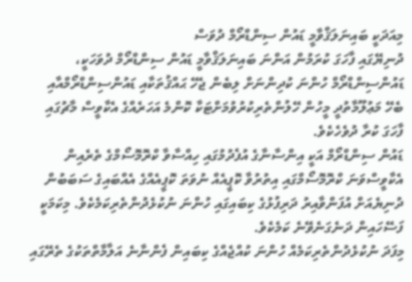މިއަދަކީ ބައިނަލަޤްވާމީ ޑައުން ސިންޑްރޯމް ދުވަސް
ދުނިޔޭގައި ފާހަގަ ކުރަމުން އަންނަ ބައިނަލަޤްވާމީ ޑައުން ސިންޑްރޯމް ދުވަހަކީ، ޑައުންސިންޑްރޯމް ހުންނަ ކުދިންނަށް ލިބެން ޖެހޭ ޙައްޤުތަކާއި ޑައުންސިންޑްރޯމްއާއި ބެހޭ މަޢުލޫމާތުދީ މީހުން ހޭލުންތެރިކުރުވުމަށްޓަކާ ކޮންމެ އަހަރެއްގެ އެކާވީސް މާޗުގައި ފާހަގަ ކުރާ ދުވެހެކެވެ.
ޑައުން ސިންޑްރޯމް އަކީ އިންސާނާގެ އުފެދުމުގައި ހިއްސާވާ ކްރޮމޮސޯމްގެ ތެރެއިން އެކާވީސްވަނަ ކްރޮމޮސޯމްގައި އިތުރުވާ ކޮޕީއެއް ނުވަތަ ކޮޕީއެއްގެ އެއްބައިގެ ސަބަބުން ދުނިޔެއަށް އުފަންވާއިރު ދަރިފުޅުގެ ކިބައިގައި ހުންނަ ނުކުޅެދުންތެރިކަމެކެވެ. މިކަމަކީ ފަސޭހައިން ދަނެގަނެވޭނެ ކަމެކެވެ.
މިފަދަ ނުކުޅެދުންތެރިކަމެއް ހުންނަ ކުއްޖެއްގެ ކިބައިން ފެންނާނެ އަލާމާތްތަކުގެ ތެރޭގައި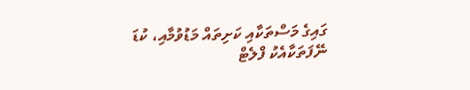ގައިގެ މަސްތަކާއި ކަށިތައް މަޑުވުމާއި، ކުޑަ ނޭފަތަކާއެކު ފްލެޓް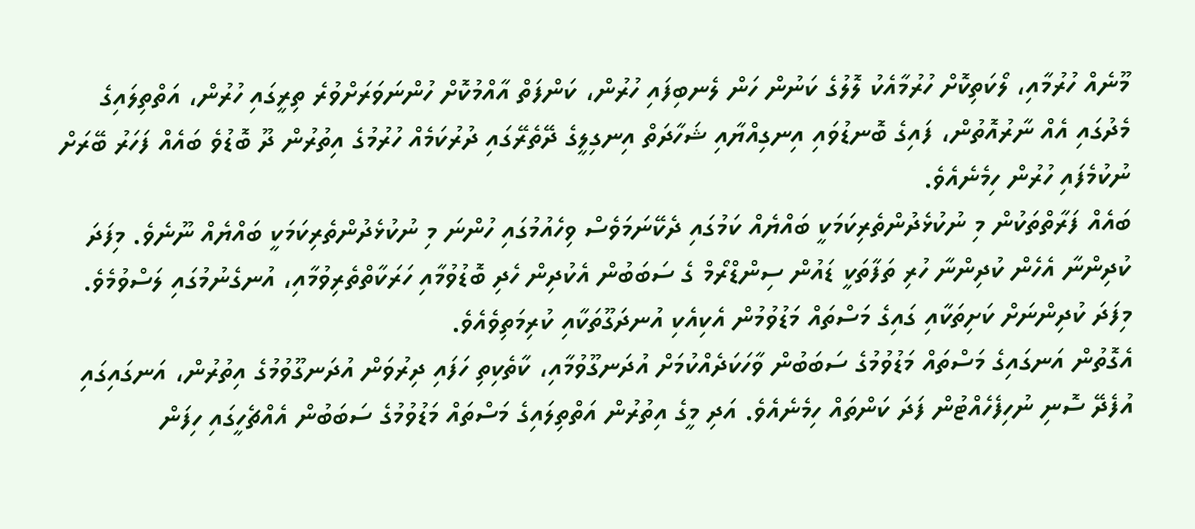މޫނެއް ހުރުމާއި، ލޯކަތިކޮށް ހުރުމާއެކު ލޮލުގެ ކަނުން ހަން ލެނބިފައި ހުރުން، ކަންފަތް އާއްމުކޮށް ހުންނަވަރަށްވުރެ ތިރީގައި ހުރުން، އަތްތިލައިގެ މެދުގައި އެއް ނާރުއޮތުން، ފައިގެ ބޮނޑުވައި އިނގިއްޔާއި ޝަހާދަތް އިނގިލީގެ ދޭތެރޭގައި ދުރުކަމެއް ހުރުމުގެ އިތުރުން ދޫ ބޮޑުވެ ބައެއް ފަހަރު ބޭރަށް ނުކުމެފައި ހުރުން ހިމެނެއެވެ.
ބައެއް ފަރާތްތަކުން މި ނުކުޅެދުންތެރިކަމަކީ ބައްޔެއް ކަމުގައި ދެކޭނަމަވެސް ވިހެއުމުގައި ހުންނަ މި ނުކުޅެދުންތެރިކަމަކީ ބައްޔެއް ނޫނެވެ. މިފަދަ ކުދިންނާ އެހެން ކުދިންނާ ހުރި ތަފާތަކީ ޑައުން ސިންޑްރޯމް ގެ ސަބަބުން އެކުދިން ހެދި ބޮޑުވުމާއި ހަރަކާތްތެރިވުމާއި، އުނގެނުމުގައި ލަސްވުމެވެ. މިފަދަ ކުދިންނަށް ކަށިތަކާއި ގައިގެ މަސްތައް މަޑުވުމުން އެކިއެކި އުނދަގޫތަކާއި ކުރިމަތިވެއެވެ.
އެގޮތުން އަނގައިގެ މަސްތައް މަޑުވުމުގެ ސަބަބުން ވާހަކަދެއްކުމަށް އުދަނގޫވުމާއި، ކާތެކިތި ހަފައި ދިރުވަން އުދަނގޫވުމުގެ އިތުރުން، އަނގައިގައި އުފެދޭ ސޮނި ނުހިފެހެއްޓުން ފަދަ ކަންތައް ހިމެނެއެވެ. އަދި މީގެ އިތުރުން އަތްތިލައިގެ މަސްތައް މަޑުވުމުގެ ސަބަބުން އެއްޗެހީގައި ހިފަން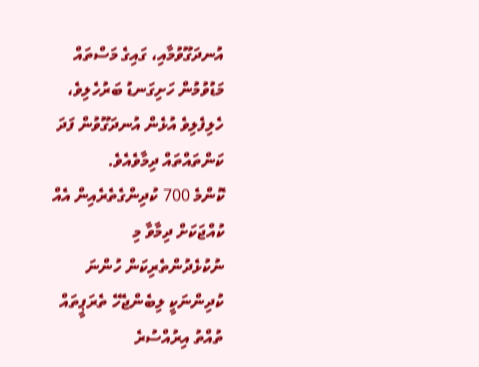އުނދަގޫވުމާއި، ގައިގެ މަސްތައް މަޑުވުމުން ހަށިގަނޑު ބަރުހެލިވެ، ހެލިފެލިވެ އުޅެން އުނދަގޫވުން ފަދަ ކަންތައްތައް ދިމާވެއެވެ.
ކޮންމެ 700 ކުދިންގެތެރެއިން އެއް ކުއްޖަކަށް ދިމާވާ މި ނުކުޅެދުންތެރިކަން ހުންނަ ކުދިންނަކީ ލިބެންޖެހޭ ތެރަޕީތައް ތުއްތު އިރުއްސުރެ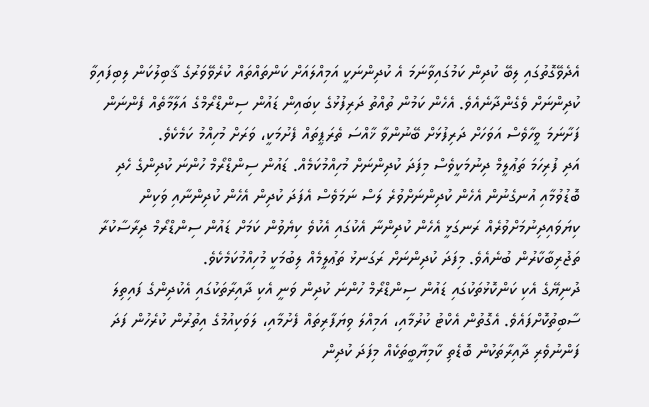އެދެވޭގޮތުގައި ލިބޭ ކުދިން ކަމުގައިވާނަމަ އެ ކުދިންނަކީ އަމިއްލައަށް ކަންތައްތައް ކުރެވޭވަރުގެ ޤާބިލުކަން ލިބިފައިވާ ކުދިންނަށް ވެގެންދާނެއެވެ. އެހެން ކަމުން ތުއްތު ދަރިފުޅުގެ ކިބައިން ޑައުން ސިންޑްރޯމްގެ އަލާމާތެއް ފެންނަން ފަށާނަމަ ވީހާވެސް އަވަހަށް ދަރިފުޅަށް ބޭނުންވާ ޚާއްސަ ތެރަޕީތައް ފެށުމަކީ، ވަރަށް މުހިއްމު ކަމެކެވެ.
އަދި ފުރިހަމަ ތަޢުލީމް ދިނުމަކީވެސް މިފަދަ ކުދިންނަށް މުހިއްމުކަމެއް. ޑައުން ސިންޑްރޯމް ހުންނަ ކުދިންގެ ހެދި ބޮޑުވުމާއި އުނގެނުން އެހެން ކުދިންނަށްވުރެ ލަސް ނަމަވެސް އެފަދަ ކުދިން އެހެން ކުދިންނާއި ވަކިން ކިޔަވައިދިނުމަށްވުރެއް ރަނގަޅީ އެހެން ކުދިންނާ އެކުގައި އެކުވެ ކިޔެވުން ކަމަށް ޑައުން ސިންޑްރޯމް ދިރާސާކުރާ ތަޖުރިބާކާރުން ބުނެއެވެ. މިފަދަ ކުދިންނަށް ރަގަނޅު ތަޢުލީމެއް ލިބުމަކީ މުހިއްމުކަމެކެވެ.
ދުނިޔޭގެ އެކި ކަންކޮޅުތަކުގައި ޑައުން ސިންޑްރޯމް ހުންނަ ކުދިން ވަނީ އެކި ދާއިރާތަކުގައި އެކުދިންގެ ފައިތިލަ ސާބިތުކޮށްފައެވެ. އެގޮތުން އެކްޓު ކުރުމާއި، އަމިއްލަ ވިޔަފާރިތައް ފެށުމާއި، ލަވަކިއުމުގެ އިތުރުން ކުރެހުން ފަދަ ފަންނުވެރި ދާއިރާތަކުން ބޮޑެތި ކާމިޔާބީތަކެއް މިފަދަ ކުދިން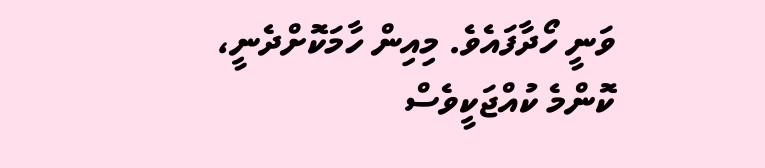ވަނީ ހޯދާފައެވެ. މިއިން ހާމަކޮށްދެނީ، ކޮންމެ ކުއްޖަކީވެސް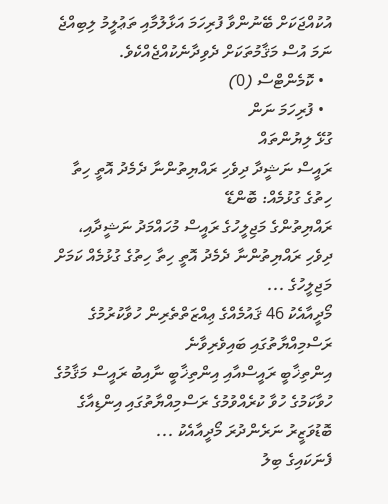އުކުއްޖަކަށް ބޭނުންވާ ފުރިހަމަ އަޅާލުމާއި ތަޢުލީމު ލިބިއްޖެ ނަމަ އުސް މަޤާމުތަކަށް ދެވިދާނެކުއްޖެއްކެވެ.
  • ކޮމެންޓްސް (0)
  • ފުރިހަމަ ނަން
ގުޅޭ ލިޔުންތައް
ރައީސް ނަޝީދާ ދިވެހި ރައްޔިތުންނާ ދެމެދު އޮތީ ހިތާ ހިތުގެ ގުޅުމެއް: ބޮންޑޭ
ރައްޔިތުންގެ މަޖިލީހުގެ ރައީސް މުހައްމަދު ނަޝީދާއި، ދިވެހި ރައްޔިތުންނާ ދެމެދު އޮތީ ހިތާ ހިތުގެ ގުޅުމެއް ކަމަށް މަޖިލީހުގެ ...
މޯދީއާއެކު 46 ޤައުމެއްގެ ޢިއްޒަތްތެރިން ހުވާކުރުމުގެ ރަސްމިއްޔާތުގައި ބައިވެރިވާނެ
އިންތިޚާބީ ރައީސްއާއި އިންތިޚާބީ ނާއިބު ރައީސް މަޤާމުގެ ހުވާކަމުގެ ހުވާ ކުރެއްވުމުގެ ރަސްމިއްޔާތުގައި އިންޑިއާގެ ބޮޑުވަޒީރު ނަރެންދުރަ މޯދީއާއެކު ...
ފެނަކައިގެ ބިލު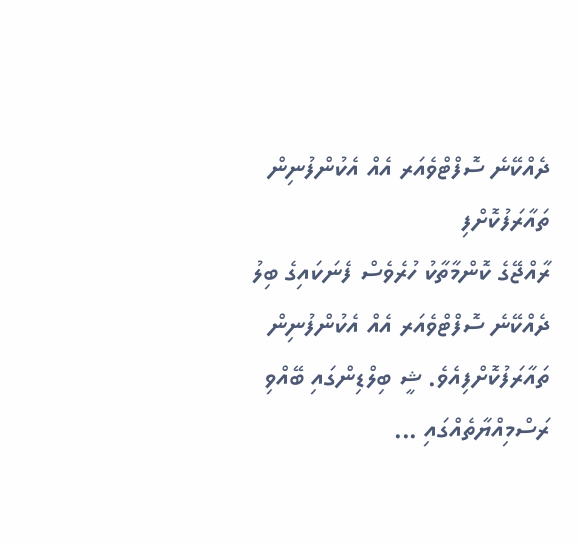ދެއްކޭނެ ސޮފްޓްވެއަރ އެއް އެކުންފުނިން ތައާރަފުކޮށްފި
ރާއްޖޭގެ ކޮންމާތާކު ހުރެވެސް ފެނަކައިގެ ބިލު ދެއްކޭނެ ސޮފްޓްވެއަރ އެއް އެކުންފުނިން ތައާރަފުކޮށްފިއެވެ. ޝީ ބިލްޑިންގައި ބޭއްވި ރަސްމިއްޔާތެއްގައި ...